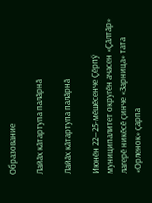Образование

Лайӑх кӑтартупа палӑрнӑ

Лайӑх кӑтартупа палӑрнӑ

Июнӗн 22—25-мӗшӗсенче Ҫӗрпӳ муниципалитет округӗн ачасен «Ҫӑлтӑр» лагерӗ никӗсӗ ҫинче «Зарница» тата «Орленок» ҫарпа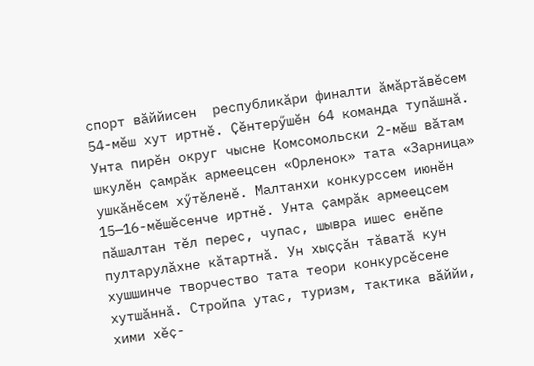спорт вӑййисен  республикӑри финалти ӑмӑртӑвӗсем 54-мӗш хут иртнӗ. Ҫӗнтерӳшӗн 64 команда тупӑшнӑ. Унта пирӗн округ чысне Комсомольски 2-мӗш вӑтам шкулӗн ҫамрӑк армеецсен «Орленок» тата «Зарница» ушкӑнӗсем хӳтӗленӗ. Малтанхи конкурссем июнӗн 15—16-мӗшӗсенче иртнӗ. Унта ҫамрӑк армеецсем пӑшалтан тӗл перес, чупас, шывра ишес енӗпе пултарулӑхне кӑтартнӑ. Ун хыҫҫӑн тӑватӑ кун хушшинче творчество тата теори конкурсӗсене хутшӑннӑ. Стройпа утас, туризм, тактика вӑййи, хими хӗҫ-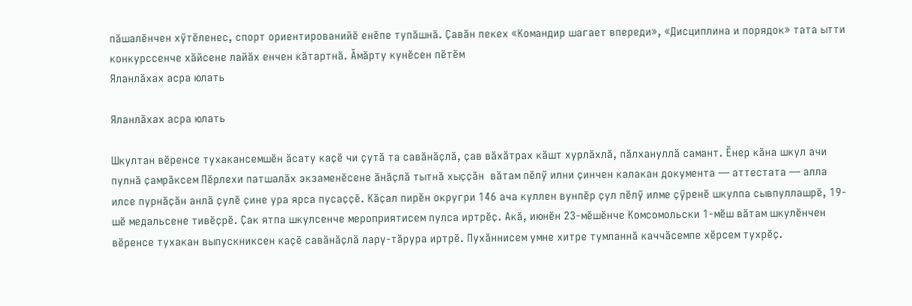пӑшалӗнчен хӳтӗленес, спорт ориентированийӗ енӗпе тупӑшнӑ. Ҫавӑн пекех «Командир шагает впереди», «Дисциплина и порядок» тата ытти конкурссенче хӑйсене лайӑх енчен кӑтартнӑ. Ӑмӑрту кунӗсен пӗтӗм
Яланлӑхах асра юлать

Яланлӑхах асра юлать

Шкултан вӗренсе тухакансемшӗн ӑсату каҫӗ чи ҫутӑ та савӑнӑҫлӑ, ҫав вӑхӑтрах кӑшт хурлӑхлӑ, пӑлхануллӑ самант. Ӗнер кӑна шкул ачи пулнӑ ҫамрӑксем Пӗрлехи патшалӑх экзаменӗсене ӑнӑҫлӑ тытнӑ хыҫҫӑн  вӑтам пӗлӳ илни ҫинчен калакан документа — аттестата — алла илсе пурнӑҫӑн анлӑ ҫулӗ ҫине ура ярса пусаҫҫӗ. Кӑҫал пирӗн округри 146 ача куллен вунпӗр ҫул пӗлӳ илме ҫӳренӗ шкулпа сывпуллашрӗ, 19-шӗ медальсене тивӗҫрӗ. Ҫак ятпа шкулсенче мероприятисем пулса иртрӗҫ. Акӑ, июнӗн 23-мӗшӗнче Комсомольски 1-мӗш вӑтам шкулӗнчен вӗренсе тухакан выпускниксен каҫӗ савӑнӑҫлӑ лару-тӑрура иртрӗ. Пухӑннисем умне хитре тумланнӑ каччӑсемпе хӗрсем тухрӗҫ.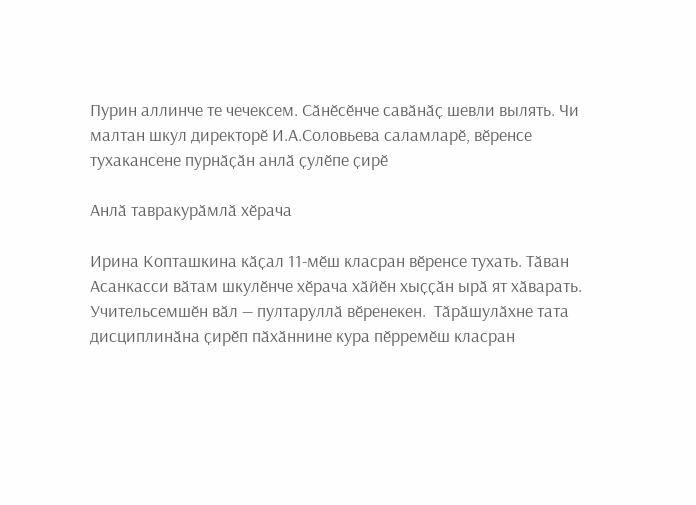Пурин аллинче те чечексем. Сӑнӗсӗнче савӑнӑҫ шевли вылять. Чи малтан шкул директорӗ И.А.Соловьева саламларӗ, вӗренсе тухакансене пурнӑҫӑн анлӑ ҫулӗпе ҫирӗ

Анлӑ тавракурӑмлӑ хӗрача

Ирина Копташкина кӑҫал 11-мӗш класран вӗренсе тухать. Тӑван Асанкасси вӑтам шкулӗнче хӗрача хӑйӗн хыҫҫӑн ырӑ ят хӑварать. Учительсемшӗн вӑл — пултаруллӑ вӗренекен.  Тӑрӑшулӑхне тата дисциплинӑна ҫирӗп пӑхӑннине кура пӗрремӗш класран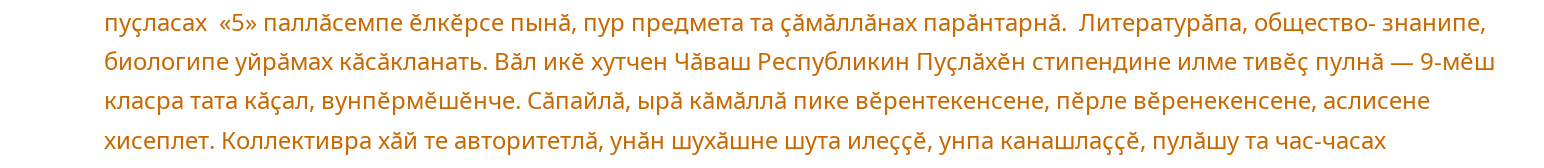пуҫласах  «5» паллӑсемпе ӗлкӗрсе пынӑ, пур предмета та ҫӑмӑллӑнах парӑнтарнӑ.  Литературӑпа, общество- знанипе, биологипе уйрӑмах кӑсӑкланать. Вӑл икӗ хутчен Чӑваш Республикин Пуҫлӑхӗн стипендине илме тивӗҫ пулнӑ — 9-мӗш класра тата кӑҫал, вунпӗрмӗшӗнче. Сӑпайлӑ, ырӑ кӑмӑллӑ пике вӗрентекенсене, пӗрле вӗренекенсене, аслисене хисеплет. Коллективра хӑй те авторитетлӑ, унӑн шухӑшне шута илеҫҫӗ, унпа канашлаҫҫӗ, пулӑшу та час-часах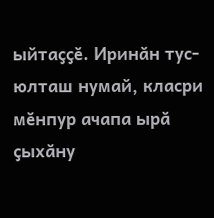ыйтаҫҫӗ. Иринӑн тус-юлташ нумай, класри мӗнпур ачапа ырӑ ҫыхӑну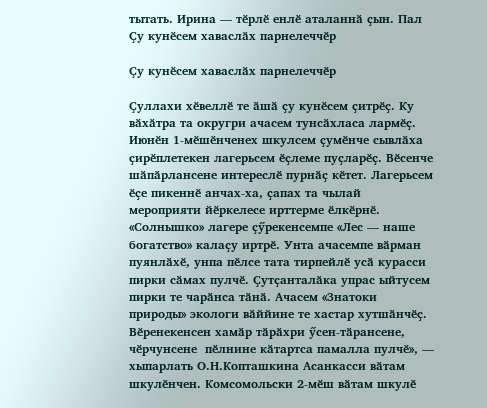тытать. Ирина — тӗрлӗ енлӗ аталаннӑ ҫын. Пал
Ҫу кунӗсем хаваслӑх парнелеччӗр

Ҫу кунӗсем хаваслӑх парнелеччӗр

Ҫуллахи хӗвеллӗ те ӑшӑ ҫу кунӗсем ҫитрӗҫ. Ку вӑхӑтра та округри ачасем тунсӑхласа лармӗҫ. Июнӗн 1-мӗшӗнченех шкулсем ҫумӗнче сывлӑха ҫирӗплетекен лагерьсем ӗҫлеме пуҫларӗҫ. Вӗсенче шӑпӑрлансене интереслӗ пурнӑҫ кӗтет. Лагерьсем ӗҫе пикеннӗ анчах-ха, ҫапах та чылай мероприяти йӗркелесе ирттерме ӗлкӗрнӗ.  «Солнышко» лагере ҫӳрекенсемпе «Лес — наше богатство» калаҫу иртрӗ. Унта ачасемпе вӑрман пуянлӑхӗ, унпа пӗлсе тата тирпейлӗ усӑ курасси пирки сӑмах пулчӗ. Ҫутҫанталӑка упрас ыйтусем пирки те чарӑнса тӑнӑ. Ачасем «Знатоки природы» экологи вӑййине те хастар хутшӑнчӗҫ. Вӗренекенсен хамӑр тӑрӑхри ӳсен-тӑрансене, чӗрчунсене  пӗлнине кӑтартса памалла пулчӗ», — хыпарлать О.Н.Копташкина Асанкасси вӑтам шкулӗнчен. Комсомольски 2-мӗш вӑтам шкулӗ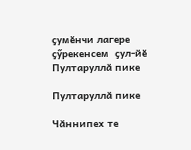ҫумӗнчи лагере ҫӳрекенсем  ҫул-йӗ
Пултаруллӑ пике

Пултаруллӑ пике

Чӑннипех те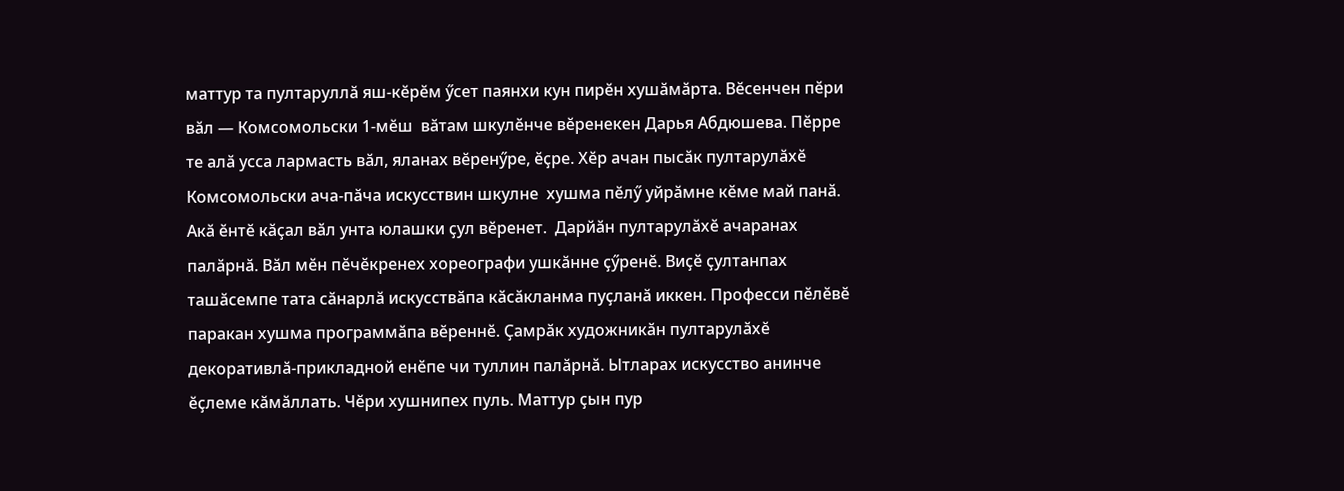маттур та пултаруллӑ яш-кӗрӗм ӳсет паянхи кун пирӗн хушӑмӑрта. Вӗсенчен пӗри вӑл — Комсомольски 1-мӗш  вӑтам шкулӗнче вӗренекен Дарья Абдюшева. Пӗрре те алӑ усса лармасть вӑл, яланах вӗренӳре, ӗҫре. Хӗр ачан пысӑк пултарулӑхӗ  Комсомольски ача-пӑча искусствин шкулне  хушма пӗлӳ уйрӑмне кӗме май панӑ. Акӑ ӗнтӗ кӑҫал вӑл унта юлашки ҫул вӗренет.  Дарйӑн пултарулӑхӗ ачаранах палӑрнӑ. Вӑл мӗн пӗчӗкренех хореографи ушкӑнне ҫӳренӗ. Виҫӗ ҫултанпах ташӑсемпе тата сӑнарлӑ искусствӑпа кӑсӑкланма пуҫланӑ иккен. Професси пӗлӗвӗ паракан хушма программӑпа вӗреннӗ. Ҫамрӑк художникӑн пултарулӑхӗ декоративлӑ-прикладной енӗпе чи туллин палӑрнӑ. Ытларах искусство анинче ӗҫлеме кӑмӑллать. Чӗри хушнипех пуль. Маттур ҫын пур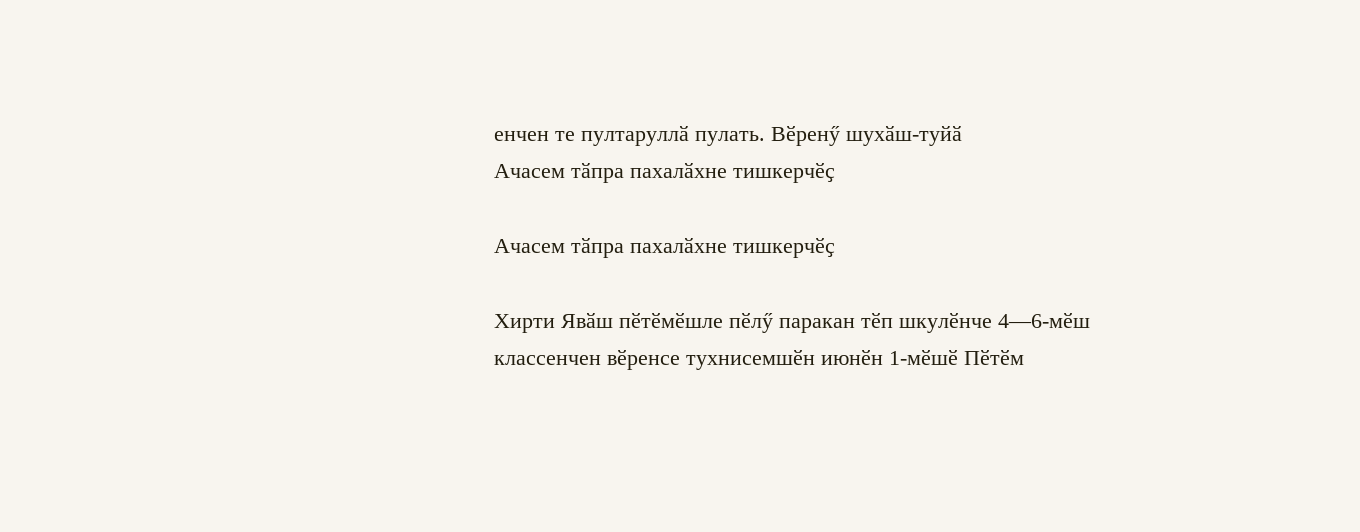енчен те пултаруллӑ пулать. Вӗренӳ шухӑш-туйӑ
Ачасем тӑпра пахалӑхне тишкерчӗҫ

Ачасем тӑпра пахалӑхне тишкерчӗҫ

Хирти Явӑш пӗтӗмӗшле пӗлӳ паракан тӗп шкулӗнче 4—6-мӗш классенчен вӗренсе тухнисемшӗн июнӗн 1-мӗшӗ Пӗтӗм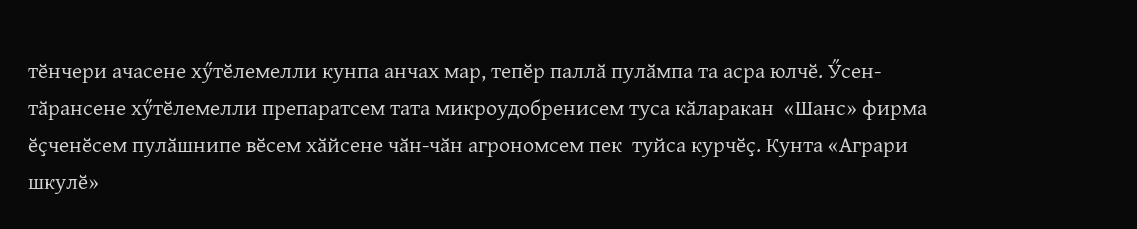тӗнчери ачасене хӳтӗлемелли кунпа анчах мар, тепӗр паллӑ пулӑмпа та асра юлчӗ. Ӳсен-тӑрансене хӳтӗлемелли препаратсем тата микроудобренисем туса кӑларакан  «Шанс» фирма ӗҫченӗсем пулӑшнипе вӗсем хӑйсене чӑн-чӑн агрономсем пек  туйса курчӗҫ. Кунта «Аграри шкулӗ»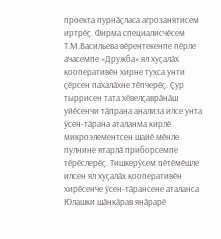проекта пурнӑҫласа агрозанятисем иртрӗҫ. Фирма специалисчӗсем Т.М.Васильева вӗрентекенпе пӗрле ачасемпе «Дружба» ял хуҫалӑх кооперативӗн хирне тухса унти ҫӗрсен пахалӑхне тӗпчерӗҫ. Ҫур тыррисен тата хӗвелҫаврӑнӑш уйӗсенчи тӑпрана анализа илсе унта ӳсен-тӑрана аталанма кирлӗ микроэлементсен шайӗ мӗнле пулнине ятарлӑ приборсемпе тӗрӗслерӗҫ. Тишкерӳсем пӗтӗмӗшле илсен ял хуҫалӑх кооперативӗн хирӗсенче ӳсен-тӑрансене аталанса
Юлашки шӑнкӑрав янӑрарӗ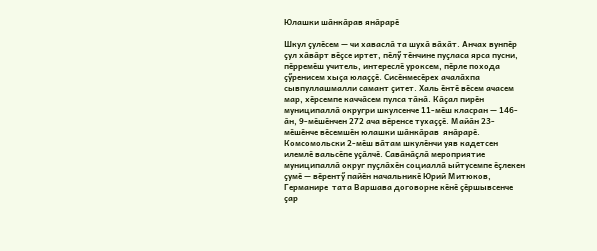Юлашки шӑнкӑрав янӑрарӗ

Шкул ҫулӗсем — чи хаваслӑ та шухӑ вӑхӑт. Анчах вунпӗр ҫул хӑвӑрт вӗҫсе иртет, пӗлӳ тӗнчине пуҫласа ярса пусни, пӗрремӗш учитель, интереслӗ уроксем, пӗрле похода ҫӳренисем хыҫа юлаҫҫӗ. Сисӗнмесӗрех ачалӑхпа сывпуллашмалли самант ҫитет. Халь ӗнтӗ вӗсем ачасем мар, хӗрсемпе каччӑсем пулса тӑнӑ. Кӑҫал пирӗн муниципаллӑ округри шкулсенче 11-мӗш класран — 146-ӑн, 9-мӗшӗнчен 272 ача вӗренсе тухаҫҫӗ. Майӑн 23-мӗшӗнче вӗсемшӗн юлашки шӑнкӑрав  янӑрарӗ. Комсомольски 2-мӗш вӑтам шкулӗнчи уяв кадетсен илемлӗ вальсӗпе уҫӑлчӗ. Савӑнӑҫлӑ мероприятие муниципаллӑ округ пуҫлӑхӗн социаллӑ ыйтусемпе ӗҫлекен ҫумӗ — вӗрентӳ пайӗн начальникӗ Юрий Митюков, Германире  тата Варшава договорне кӗнӗ ҫӗршывсенче ҫар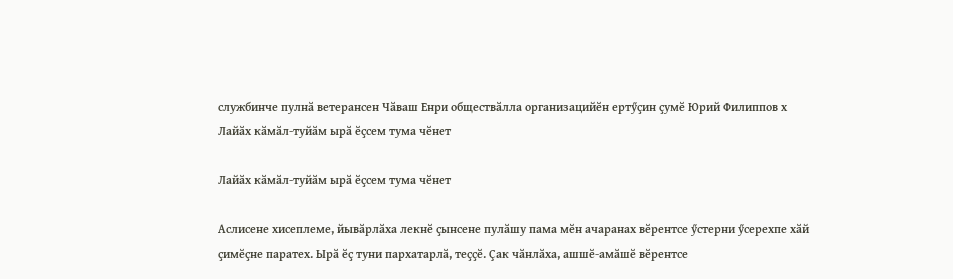службинче пулнӑ ветерансен Чӑваш Енри обществӑлла организацийӗн ертӳҫин ҫумӗ Юрий Филиппов х
Лайӑх кӑмӑл-туйӑм ырӑ ӗҫсем тума чӗнет

Лайӑх кӑмӑл-туйӑм ырӑ ӗҫсем тума чӗнет

Аслисене хисеплеме, йывӑрлӑха лекнӗ ҫынсене пулӑшу пама мӗн ачаранах вӗрентсе ӳстерни ӳсерехпе хӑй ҫимӗҫне паратех. Ырӑ ӗҫ туни пархатарлӑ, теҫҫӗ. Ҫак чӑнлӑха, ашшӗ-амӑшӗ вӗрентсе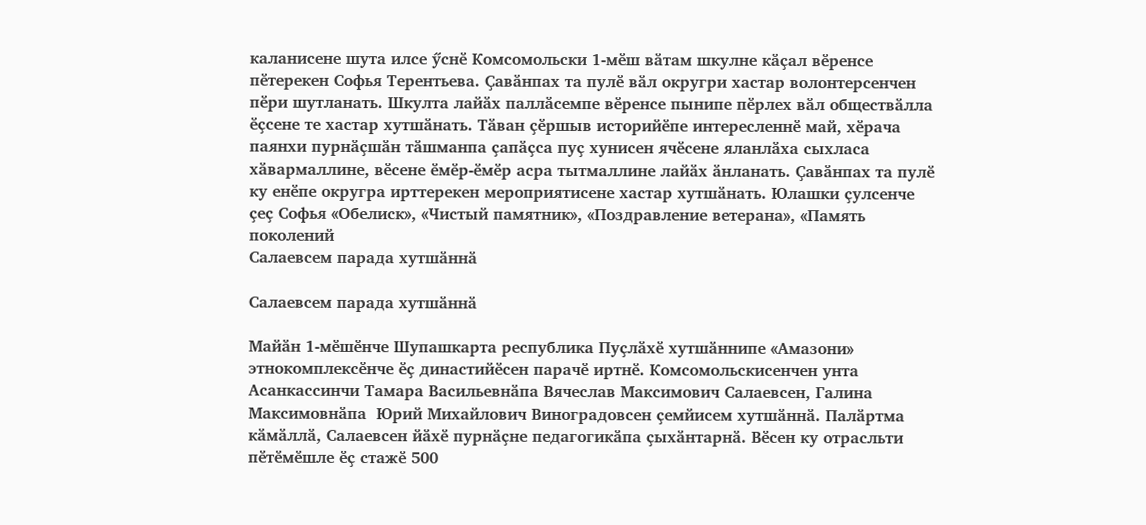каланисене шута илсе ӳснӗ Комсомольски 1-мӗш вӑтам шкулне кӑҫал вӗренсе пӗтерекен Софья Терентьева. Ҫавӑнпах та пулӗ вӑл округри хастар волонтерсенчен пӗри шутланать. Шкулта лайӑх паллӑсемпе вӗренсе пынипе пӗрлех вӑл обществӑлла ӗҫсене те хастар хутшӑнать. Тӑван ҫӗршыв историйӗпе интересленнӗ май, хӗрача паянхи пурнӑҫшӑн тӑшманпа ҫапӑҫса пуҫ хунисен ячӗсене яланлӑха сыхласа хӑвармаллине, вӗсене ӗмӗр-ӗмӗр асра тытмаллине лайӑх ӑнланать. Ҫавӑнпах та пулӗ ку енӗпе округра ирттерекен мероприятисене хастар хутшӑнать. Юлашки ҫулсенче ҫеҫ Софья «Обелиск», «Чистый памятник», «Поздравление ветерана», «Память поколений
Салаевсем парада хутшӑннӑ

Салаевсем парада хутшӑннӑ

Майӑн 1-мӗшӗнче Шупашкарта республика Пуҫлӑхӗ хутшӑннипе «Амазони» этнокомплексӗнче ӗҫ династийӗсен парачӗ иртнӗ. Комсомольскисенчен унта Асанкассинчи Тамара Васильевнӑпа Вячеслав Максимович Салаевсен, Галина Максимовнӑпа  Юрий Михайлович Виноградовсен ҫемйисем хутшӑннӑ. Палӑртма кӑмӑллӑ, Салаевсен йӑхӗ пурнӑҫне педагогикӑпа ҫыхӑнтарнӑ. Вӗсен ку отрасльти пӗтӗмӗшле ӗҫ стажӗ 500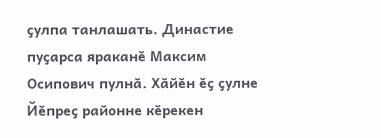ҫулпа танлашать. Династие пуҫарса яраканӗ Максим Осипович пулнӑ. Хӑйӗн ӗҫ ҫулне Йӗпреҫ районне кӗрекен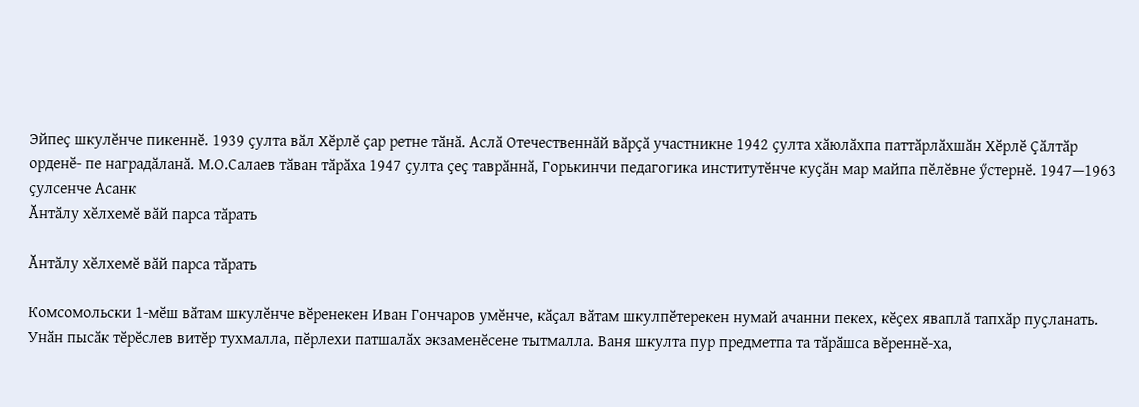Эйпеҫ шкулӗнче пикеннӗ. 1939 ҫулта вӑл Хӗрлӗ ҫар ретне тӑнӑ. Аслӑ Отечественнӑй вӑрҫӑ участникне 1942 ҫулта хӑюлӑхпа паттӑрлӑхшӑн Хӗрлӗ Ҫӑлтӑр орденӗ- пе наградӑланӑ. М.О.Салаев тӑван тӑрӑха 1947 ҫулта ҫеҫ таврӑннӑ, Горькинчи педагогика институтӗнче куҫӑн мар майпа пӗлӗвне ӳстернӗ. 1947—1963 ҫулсенче Асанк
Ӑнтӑлу хӗлхемӗ вӑй парса тӑрать

Ӑнтӑлу хӗлхемӗ вӑй парса тӑрать

Комсомольски 1-мӗш вӑтам шкулӗнче вӗренекен Иван Гончаров умӗнче, кӑҫал вӑтам шкулпӗтерекен нумай ачанни пекех, кӗҫех яваплӑ тапхӑр пуҫланать. Унӑн пысӑк тӗрӗслев витӗр тухмалла, пӗрлехи патшалӑх экзаменӗсене тытмалла. Ваня шкулта пур предметпа та тӑрӑшса вӗреннӗ-ха,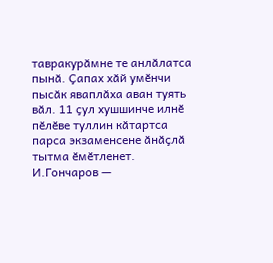тавракурӑмне те анлӑлатса пынӑ. Ҫапах хӑй умӗнчи пысӑк яваплӑха аван туять вӑл. 11 ҫул хушшинче илнӗ пӗлӗве туллин кӑтартса парса экзаменсене ӑнӑҫлӑ  тытма ӗмӗтленет. И.Гончаров —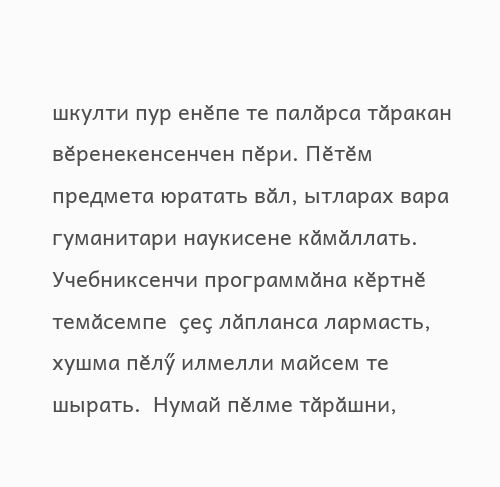шкулти пур енӗпе те палӑрса тӑракан вӗренекенсенчен пӗри. Пӗтӗм предмета юратать вӑл, ытларах вара гуманитари наукисене кӑмӑллать. Учебниксенчи программӑна кӗртнӗ темӑсемпе  ҫеҫ лӑпланса лармасть, хушма пӗлӳ илмелли майсем те шырать.  Нумай пӗлме тӑрӑшни,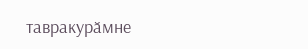тавракурӑмне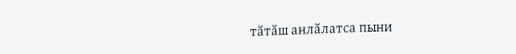тӑтӑш анлӑлатса пыни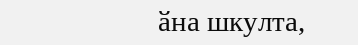ӑна шкулта,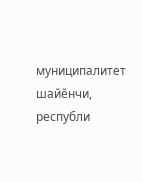муниципалитет шайӗнчи, республи